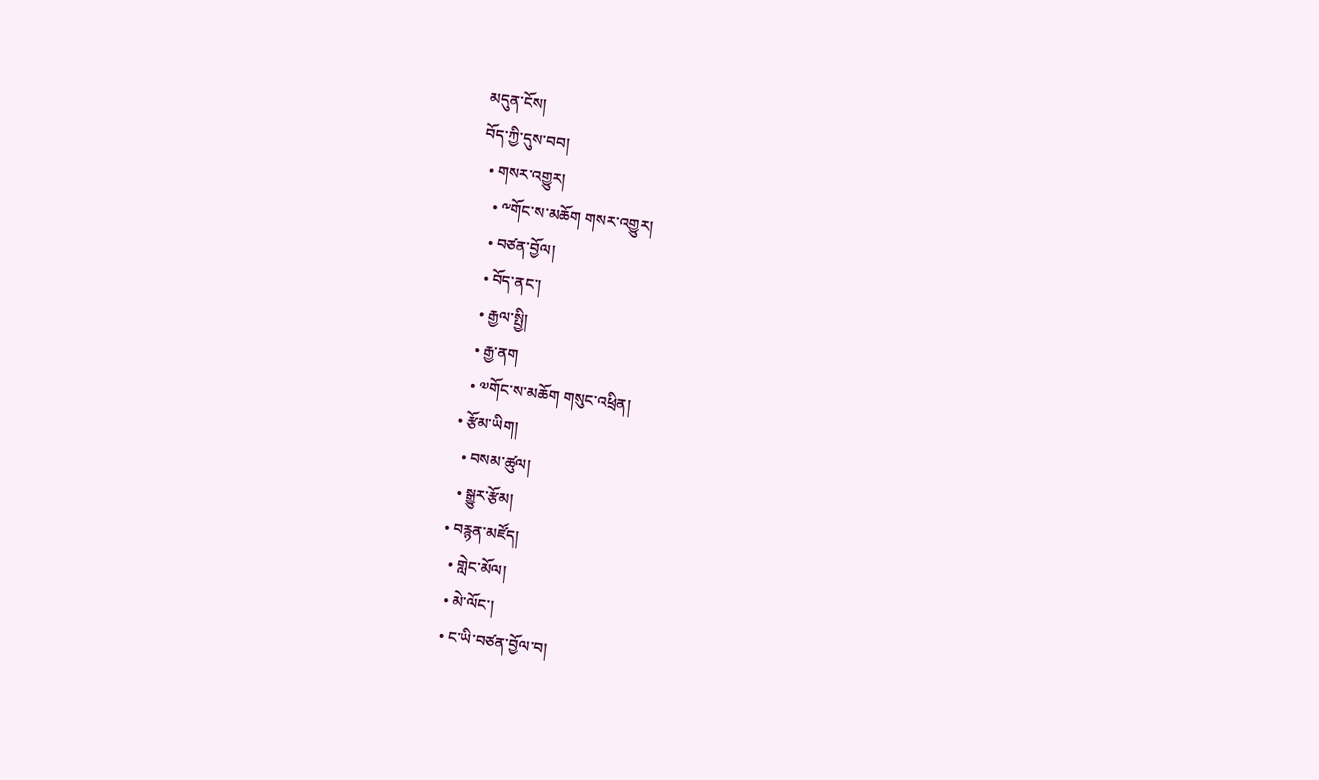མདུན་ངོས།
བོད་ཀྱི་དུས་བབ།
  • གསར་འགྱུར།
    • ༸གོང་ས་མཆོག གསར་འགྱུར།
    • བཙན་བྱོལ།
    • བོད་ནང་།
    • རྒྱལ་སྤྱི།
    • རྒྱ་ནག
    • ༧གོང་ས་མཆོག གསུང་འཕྲིན།
  • རྩོམ་ཡིག།
    • བསམ་ཚུལ།
    • སྒྱུར་རྩོམ།
  • བརྙན་མཛོད།
    • གླེང་མོལ།
    • མེ་ལོང་།
    • ང་ཡི་བཙན་བྱོལ་བ།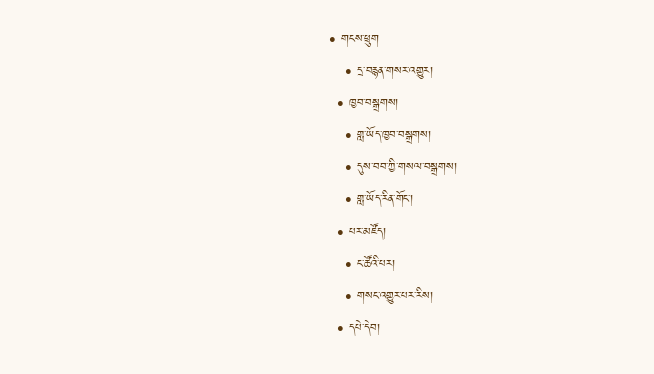• གངས་ཕྲུག
    • དྲ་བརྙན་གསར་འགྱུར།
  • ཁྱབ་བསྒྲགས།
    • གླ་ཡོད་ཁྱབ་བསྒྲགས།
    • དུས་བབ་ཀྱི་གསལ་བསྒྲགས།
    • གླ་ཡོད་རིན་གོང་།
  • པར་མཛོད།
    • ང་ཚོའི་པར།
    • གསང་འགྱུར་པར་རིས།
  • དཔེ་དེབ།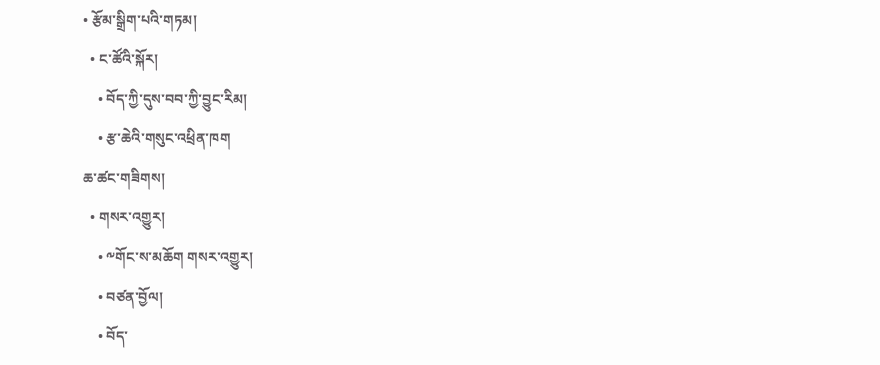• རྩོམ་སྒྲིག་པའི་གཏམ།
  • ང་ཚོའི་སྐོར།
    • བོད་ཀྱི་དུས་བབ་ཀྱི་བྱུང་རིམ།
    • རྩ་ཆེའི་གསུང་འཕྲིན་ཁག
ཆ་ཚང་གཟིགས།
  • གསར་འགྱུར།
    • ༸གོང་ས་མཆོག གསར་འགྱུར།
    • བཙན་བྱོལ།
    • བོད་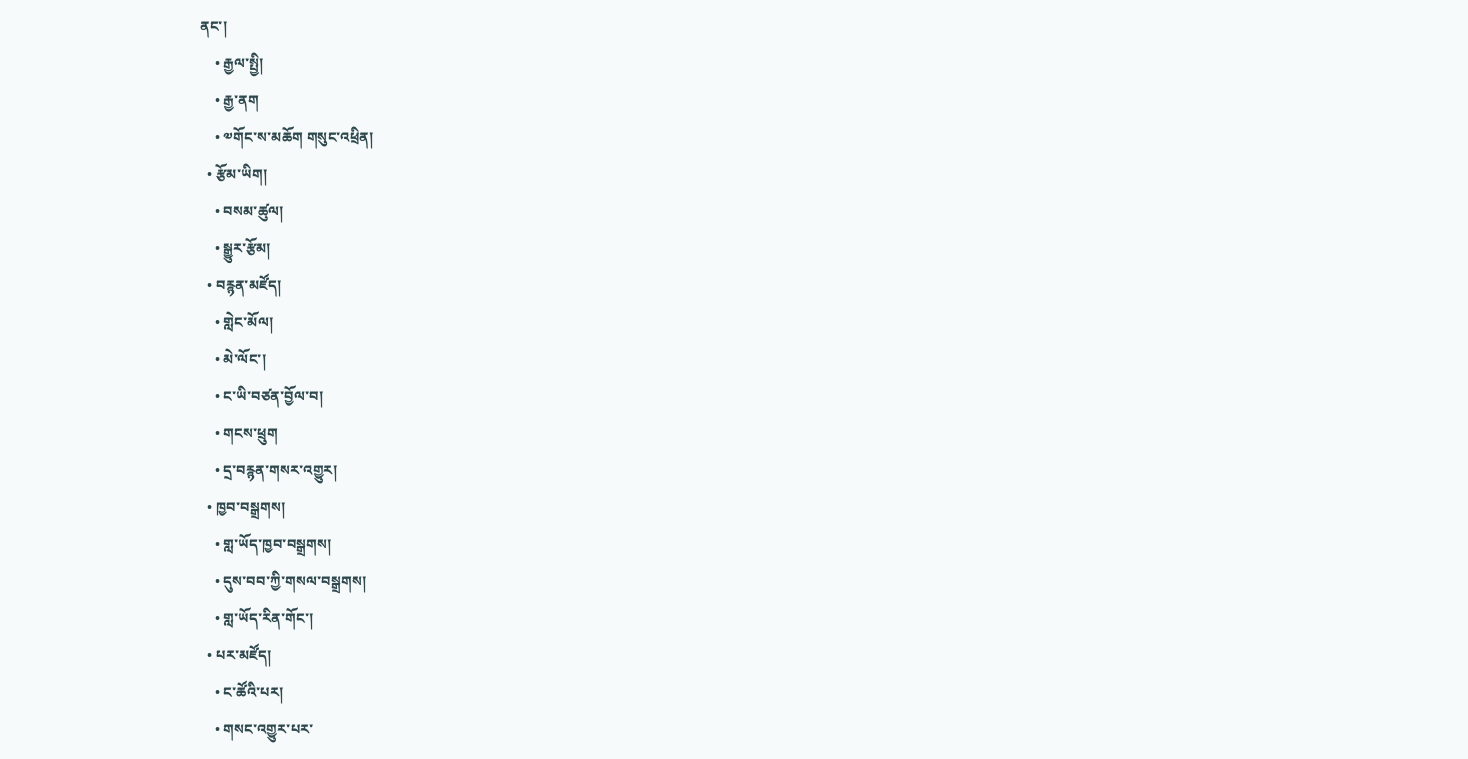ནང་།
    • རྒྱལ་སྤྱི།
    • རྒྱ་ནག
    • ༧གོང་ས་མཆོག གསུང་འཕྲིན།
  • རྩོམ་ཡིག།
    • བསམ་ཚུལ།
    • སྒྱུར་རྩོམ།
  • བརྙན་མཛོད།
    • གླེང་མོལ།
    • མེ་ལོང་།
    • ང་ཡི་བཙན་བྱོལ་བ།
    • གངས་ཕྲུག
    • དྲ་བརྙན་གསར་འགྱུར།
  • ཁྱབ་བསྒྲགས།
    • གླ་ཡོད་ཁྱབ་བསྒྲགས།
    • དུས་བབ་ཀྱི་གསལ་བསྒྲགས།
    • གླ་ཡོད་རིན་གོང་།
  • པར་མཛོད།
    • ང་ཚོའི་པར།
    • གསང་འགྱུར་པར་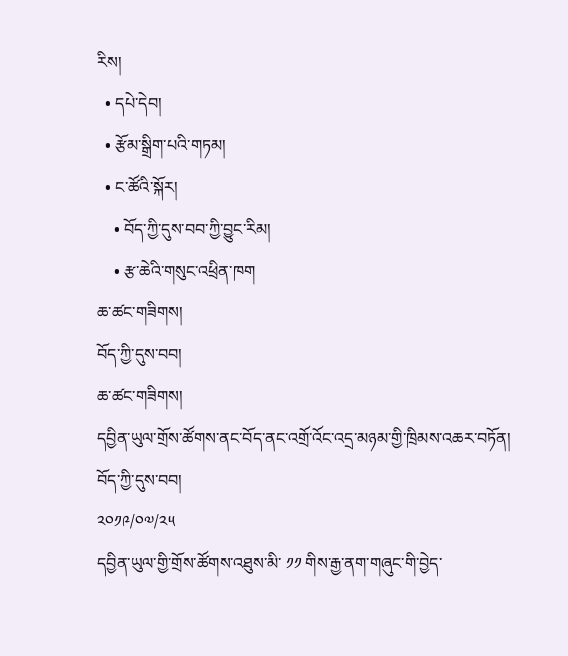རིས།
  • དཔེ་དེབ།
  • རྩོམ་སྒྲིག་པའི་གཏམ།
  • ང་ཚོའི་སྐོར།
    • བོད་ཀྱི་དུས་བབ་ཀྱི་བྱུང་རིམ།
    • རྩ་ཆེའི་གསུང་འཕྲིན་ཁག
ཆ་ཚང་གཟིགས།
བོད་ཀྱི་དུས་བབ།
ཆ་ཚང་གཟིགས།
དབྱིན་ཡུལ་གྲོས་ཚོགས་ནང་བོད་ནང་འགྲོ་འོང་འདྲ་མཉམ་གྱི་ཁྲིམས་འཆར་བཏོན།
བོད་ཀྱི་དུས་བབ།
༢༠༡༩/༠༧/༢༥
དབྱིན་ཡུལ་གྱི་གྲོས་ཚོགས་འཐུས་མི་ ༡༡ གིས་རྒྱ་ནག་གཞུང་གི་བྱེད་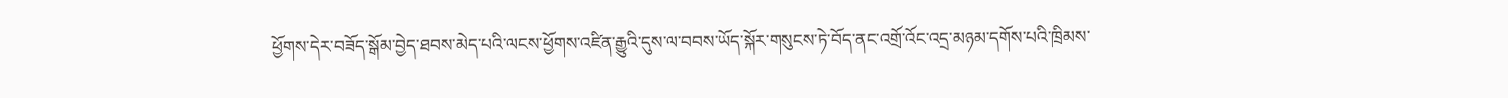ཕྱོགས་དེར་བཟོད་སྒོམ་བྱེད་ཐབས་མེད་པའི་ལངས་ཕྱོགས་འཛིན་རྒྱུའི་དུས་ལ་བབས་ཡོད་སྐོར་གསུངས་ཏེ་བོད་ནང་འགྲོ་འོང་འདྲ་མཉམ་དགོས་པའི་ཁྲིམས་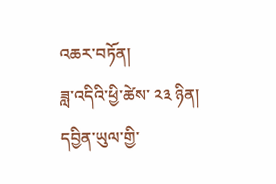འཆར་བཏོན།
ཟླ་འདིའི་ཕྱི་ཚེས་ ༢༣ ཉིན། དབྱིན་ཡུལ་གྱི་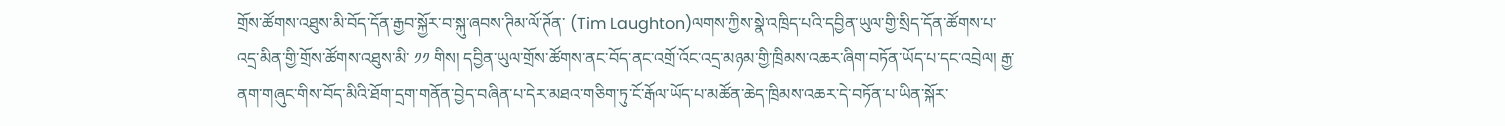གྲོས་ཚོགས་འཐུས་མི་བོད་དོན་རྒྱབ་སྐྱོར་བ་སྐུ་ཞབས་ཊིམ་ལོ་ཊོན་ (Tim Laughton)ལགས་ཀྱིས་སྣེ་འཁྲིད་པའི་དབྱིན་ཡུལ་གྱི་སྲིད་དོན་ཚོགས་པ་འདྲ་མིན་གྱི་གྲོས་ཚོགས་འཐུས་མི་ ༡༡ གིས། དབྱིན་ཡུལ་གྲོས་ཚོགས་ནང་བོད་ནང་འགྲོ་འོང་འདྲ་མཉམ་གྱི་ཁྲིམས་འཆར་ཞིག་བཏོན་ཡོད་པ་དང་འབྲེལ། རྒྱ་ནག་གཞུང་གིས་བོད་མིའི་ཐོག་དྲག་གནོན་བྱེད་བཞིན་པ་དེར་མཐའ་གཅིག་ཏུ་ངོ་རྒོལ་ཡོད་པ་མཚོན་ཆེད་ཁྲིམས་འཆར་དེ་བཏོན་པ་ཡིན་སྐོར་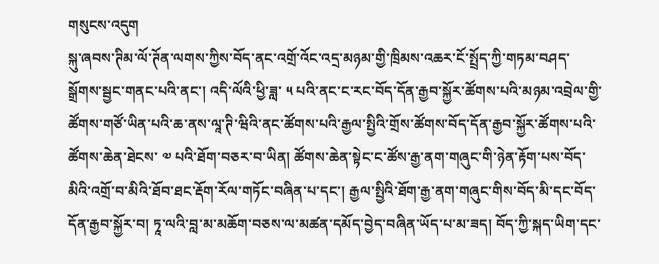གསུངས་འདུག
སྐུ་ཞབས་ཊིམ་ལོ་ཊོན་ལགས་ཀྱིས་བོད་ནང་འགྲོ་འོང་འདྲ་མཉམ་གྱི་ཁྲིམས་འཆར་ངོ་སྤྲོད་ཀྱི་གཏམ་བཤད་སྒྲོགས་སྦྱང་གནང་པའི་ནང་། འདི་ལོའི་ཕྱི་ཟླ་ ༥ པའི་ནང་ང་རང་བོད་དོན་རྒྱབ་སྐྱོར་ཚོགས་པའི་མཉམ་འབྲེལ་གྱི་ཚོགས་གཙོ་ཡིན་པའི་ཆ་ནས་ལཱ་ཊི་ཝིའི་ནང་ཚོགས་པའི་རྒྱལ་སྤྱིའི་གྲོས་ཚོགས་བོད་དོན་རྒྱབ་སྐྱོར་ཚོགས་པའི་ཚོགས་ཆེན་ཐེངས་ ༧ པའི་ཐོག་བཅར་བ་ཡིན། ཚོགས་ཆེན་སྟེང་ང་ཚོས་རྒྱ་ནག་གཞུང་གི་ཉེན་རྟོག་པས་བོད་མིའི་འགྲོ་བ་མིའི་ཐོབ་ཐང་རྡོག་རོལ་གཏོང་བཞིན་པ་དང་། རྒྱལ་སྤྱིའི་ཐོག་རྒྱ་ནག་གཞུང་གིས་བོད་མི་དང་བོད་དོན་རྒྱབ་སྐྱོར་བ། ཏཱ་ལའི་བླ་མ་མཆོག་བཅས་ལ་མཚན་དམོད་བྱེད་བཞིན་ཡོད་པ་མ་ཟད། བོད་ཀྱི་སྐད་ཡིག་དང་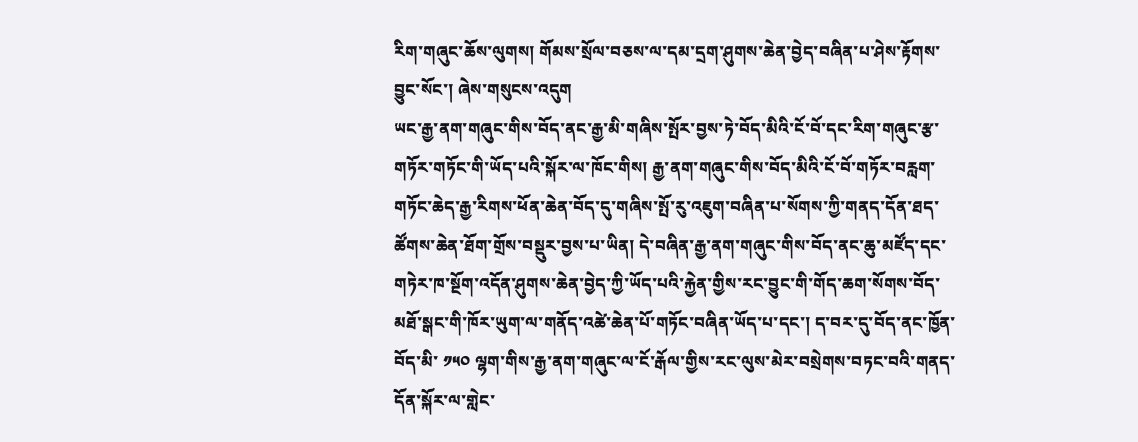རིག་གཞུང་ཆོས་ལུགས། གོམས་སྲོལ་བཅས་ལ་དམ་དྲག་ཤུགས་ཆེན་བྱེད་བཞིན་པ་ཤེས་རྟོགས་བྱུང་སོང་། ཞེས་གསུངས་འདུག
ཡང་རྒྱ་ནག་གཞུང་གིས་བོད་ནང་རྒྱ་མི་གཞིས་སྤོར་བྱས་ཏེ་བོད་མིའི་ངོ་བོ་དང་རིག་གཞུང་རྩ་གཏོར་གཏོང་གི་ཡོད་པའི་སྐོར་ལ་ཁོང་གིས། རྒྱ་ནག་གཞུང་གིས་བོད་མིའི་ངོ་བོ་གཏོར་བརླག་གཏོང་ཆེད་རྒྱ་རིགས་ཕོན་ཆེན་བོད་དུ་གཞིས་སྤོ་རུ་འཇུག་བཞིན་པ་སོགས་ཀྱི་གནད་དོན་ཐད་ཚོགས་ཆེན་ཐོག་གྲོས་བསྡུར་བྱས་པ་ཡིན། དེ་བཞིན་རྒྱ་ནག་གཞུང་གིས་བོད་ནང་ཆུ་མཛོད་དང་གཏེར་ཁ་སྔོག་འདོན་ཤུགས་ཆེན་བྱེད་ཀྱི་ཡོད་པའི་རྐྱེན་གྱིས་རང་བྱུང་གི་གོད་ཆག་སོགས་བོད་མཐོ་སྒང་གི་ཁོར་ཡུག་ལ་གནོད་འཚེ་ཆེན་པོ་གཏོང་བཞིན་ཡོད་པ་དང་། ད་བར་དུ་བོད་ནང་ཁྱོན་བོད་མི་ ༡༥༠ ལྷག་གིས་རྒྱ་ནག་གཞུང་ལ་ངོ་རྒོལ་གྱིས་རང་ལུས་མེར་བསྲེགས་བཏང་བའི་གནད་དོན་སྐོར་ལ་གླེང་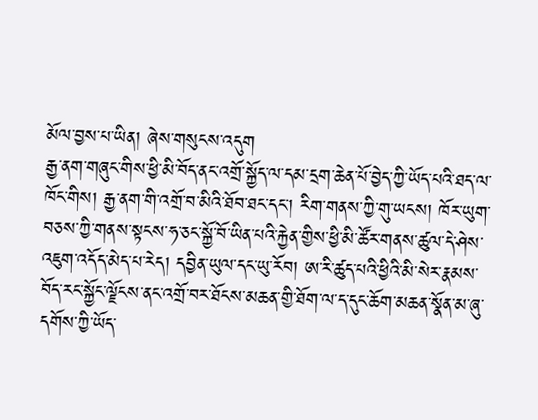མོལ་བྱས་པ་ཡིན། ཞེས་གསུངས་འདུག
རྒྱ་ནག་གཞུང་གིས་ཕྱི་མི་བོད་ནང་འགྲོ་སྐྱོད་ལ་དམ་དྲག་ཆེན་པོ་བྱེད་ཀྱི་ཡོད་པའི་ཐད་ལ་ཁོང་གིས། རྒྱ་ནག་གི་འགྲོ་བ་མིའི་ཐོབ་ཐང་དང་། རིག་གནས་ཀྱི་གུ་ཡངས། ཁོར་ཡུག་བཅས་ཀྱི་གནས་སྟངས་ཧ་ཅང་སྐྱོ་བོ་ཡིན་པའི་རྐྱེན་གྱིས་ཕྱི་མི་ཚོར་གནས་ཚུལ་དེ་ཤེས་འཇུག་འདོད་མེད་པ་རེད། དབྱིན་ཡུལ་དང་ཡུ་རོབ། ཨ་རི་ཚུད་པའི་ཕྱིའི་མི་སེར་རྣམས་བོད་རང་སྐྱོང་ལྗོངས་ནང་འགྲོ་བར་ཐོངས་མཆན་གྱི་ཐོག་ལ་ད་དུང་ཆོག་མཆན་སྣོན་མ་ཞུ་དགོས་ཀྱི་ཡོད་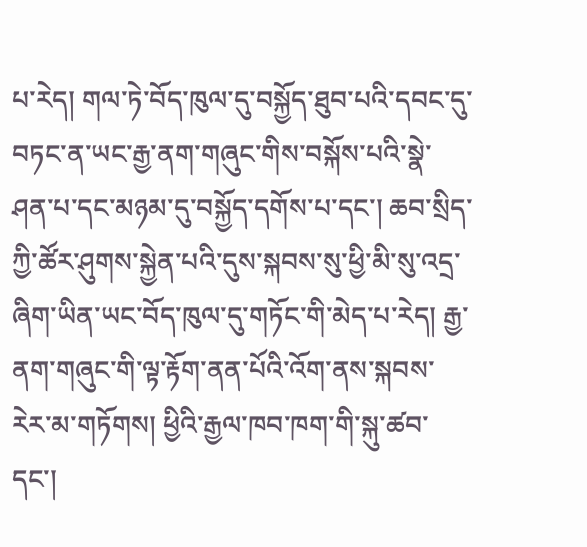པ་རེད། གལ་ཏེ་བོད་ཁུལ་དུ་བསྐྱོད་ཐུབ་པའི་དབང་དུ་བཏང་ན་ཡང་རྒྱ་ནག་གཞུང་གིས་བསྐོས་པའི་སྣེ་ཤན་པ་དང་མཉམ་དུ་བསྐྱོད་དགོས་པ་དང་། ཆབ་སྲིད་ཀྱི་ཚོར་ཤུགས་སྐྱེན་པའི་དུས་སྐབས་སུ་ཕྱི་མི་སུ་འདྲ་ཞིག་ཡིན་ཡང་བོད་ཁུལ་དུ་གཏོང་གི་མེད་པ་རེད། རྒྱ་ནག་གཞུང་གི་ལྟ་རྟོག་ནན་པོའི་འོག་ནས་སྐབས་རེར་མ་གཏོགས། ཕྱིའི་རྒྱལ་ཁབ་ཁག་གི་སྐུ་ཚབ་དང་།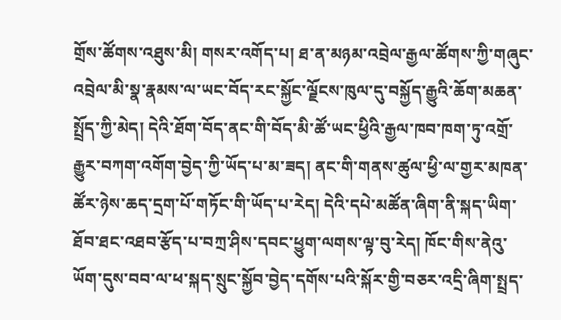གྲོས་ཚོགས་འཐུས་མི། གསར་འགོད་པ། ཐ་ན་མཉམ་འབྲེལ་རྒྱལ་ཚོགས་ཀྱི་གཞུང་འབྲེལ་མི་སྣ་རྣམས་ལ་ཡང་བོད་རང་སྐྱོང་ལྗོངས་ཁུལ་དུ་བསྐྱོད་རྒྱུའི་ཆོག་མཆན་སྤྲོད་ཀྱི་མེད། དེའི་ཐོག་བོད་ནང་གི་བོད་མི་ཚོ་ཡང་ཕྱིའི་རྒྱལ་ཁབ་ཁག་ཏུ་འགྲོ་རྒྱུར་བཀག་འགོག་བྱེད་ཀྱི་ཡོད་པ་མ་ཟད། ནང་གི་གནས་ཚུལ་ཕྱི་ལ་གྱར་མཁན་ཚོར་ཉེས་ཆད་དྲག་པོ་གཏོང་གི་ཡོད་པ་རེད། དེའི་དཔེ་མཚོན་ཞིག་ནི་སྐད་ཡིག་ཐོབ་ཐང་འཐབ་རྩོད་པ་བཀྲ་ཤིས་དབང་ཕྱུག་ལགས་ལྟ་བུ་རེད། ཁོང་གིས་ནེའུ་ཡོག་དུས་བབ་ལ་ཕ་སྐད་སྲུང་སྐྱོབ་བྱེད་དགོས་པའི་སྐོར་གྱི་བཅར་འདྲི་ཞིག་སྤྲད་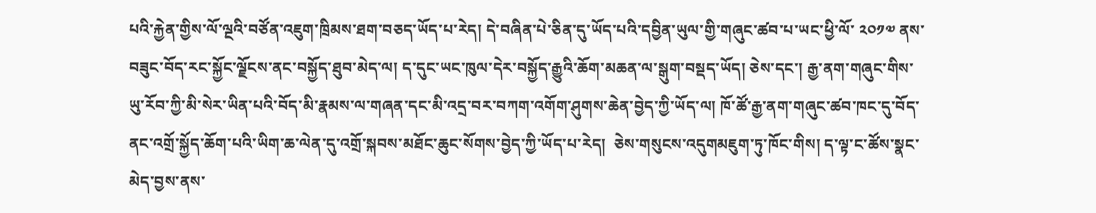པའི་རྐྱེན་གྱིས་ལོ་ལྔའི་བཙོན་འཇུག་ཁྲིམས་ཐག་བཅད་ཡོད་པ་རེད། དེ་བཞིན་པེ་ཅིན་དུ་ཡོད་པའི་དབྱིན་ཡུལ་གྱི་གཞུང་ཚབ་པ་ཡང་ཕྱི་ལོ་ ༢༠༡༧ ནས་བཟུང་བོད་རང་སྐྱོང་ལྗོངས་ནང་བསྐྱོད་ཐུབ་མེད་ལ། ད་དུང་ཡང་ཁུལ་དེར་བསྐྱོད་རྒྱུའི་ཆོག་མཆན་ལ་སྒུག་བསྡད་ཡོད། ཅེས་དང་། རྒྱ་ནག་གཞུང་གིས་ཡུ་རོབ་ཀྱི་མི་སེར་ཡིན་པའི་བོད་མི་རྣམས་ལ་གཞན་དང་མི་འདྲ་བར་བཀག་འགོག་ཤུགས་ཆེན་བྱེད་ཀྱི་ཡོད་ལ། ཁོ་ཚོ་རྒྱ་ནག་གཞུང་ཚབ་ཁང་དུ་བོད་ནང་འགྲོ་སྐྱོད་ཆོག་པའི་ཡིག་ཆ་ལེན་དུ་འགྲོ་སྐབས་མཐོང་ཆུང་སོགས་བྱེད་ཀྱི་ཡོད་པ་རེད།  ཅེས་གསུངས་འདུགམཇུག་ཏུ་ཁོང་གིས། ད་ལྟ་ང་ཚོས་སྣང་མེད་བྱས་ནས་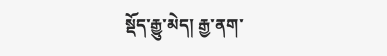སྡོད་རྒྱུ་མེད། རྒྱ་ནག་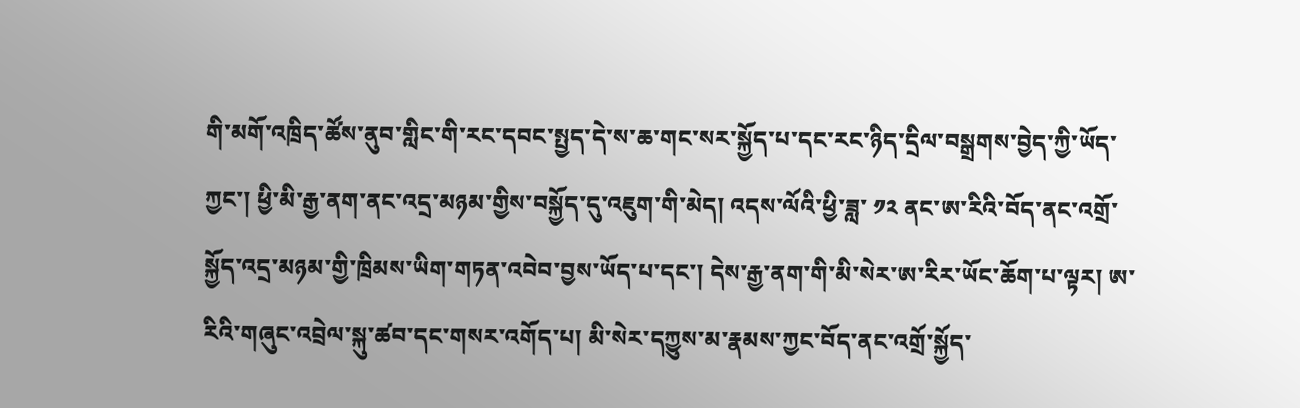གི་མགོ་འཁྲིད་ཚོས་ནུབ་གླིང་གི་རང་དབང་སྤྱད་དེ་ས་ཆ་གང་སར་སྐྱོད་པ་དང་རང་ཉིད་དྲིལ་བསྒྲགས་བྱེད་ཀྱི་ཡོད་ཀྱང་། ཕྱི་མི་རྒྱ་ནག་ནང་འདྲ་མཉམ་གྱིས་བསྐྱོད་དུ་འཇུག་གི་མེད། འདས་ལོའི་ཕྱི་ཟླ་ ༡༢ ནང་ཨ་རིའི་བོད་ནང་འགྲོ་སྐྱོད་འདྲ་མཉམ་གྱི་ཁྲིམས་ཡིག་གཏན་འབེབ་བྱས་ཡོད་པ་དང་། དེས་རྒྱ་ནག་གི་མི་སེར་ཨ་རིར་ཡོང་ཆོག་པ་ལྟར། ཨ་རིའི་གཞུང་འབྲེལ་སྐུ་ཚབ་དང་གསར་འགོད་པ། མི་སེར་དཀྱུས་མ་རྣམས་ཀྱང་བོད་ནང་འགྲོ་སྐྱོད་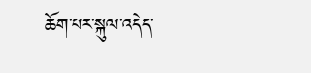ཆོག་པར་སྐུལ་འདེད་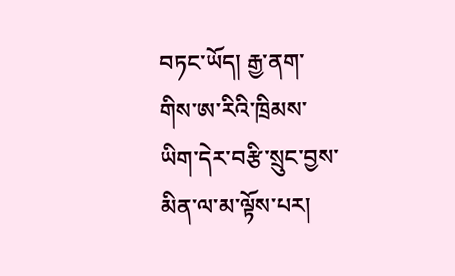བཏང་ཡོད། རྒྱ་ནག་གིས་ཨ་རིའི་ཁྲིམས་ཡིག་དེར་བརྩི་སྲུང་བྱས་མིན་ལ་མ་ལྟོས་པར།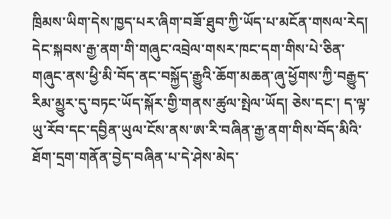ཁྲིམས་ཡིག་དེས་ཁྱད་པར་ཞིག་བཟོ་ཐུབ་ཀྱི་ཡོད་པ་མངོན་གསལ་རེད། དེང་སྐབས་རྒྱ་ནག་གི་གཞུང་འབྲེལ་གསར་ཁང་དག་གིས་པེ་ཅིན་གཞུང་ནས་ཕྱི་མི་བོད་ནང་བསྐྱོད་རྒྱུའི་ཆོག་མཆན་ཞུ་ཕྱོགས་ཀྱི་བརྒྱུད་རིམ་མྱུར་དུ་བཏང་ཡོད་སྐོར་གྱི་གནས་ཚུལ་སྤེལ་ཡོད། ཅེས་དང་། ད་ལྟ་ཡུ་རོབ་དང་དབྱིན་ཡུལ་ངོས་ནས་ཨ་རི་བཞིན་རྒྱ་ནག་གིས་བོད་མིའི་ཐོག་དྲག་གནོན་བྱེད་བཞིན་པ་དེ་ཤེས་མེད་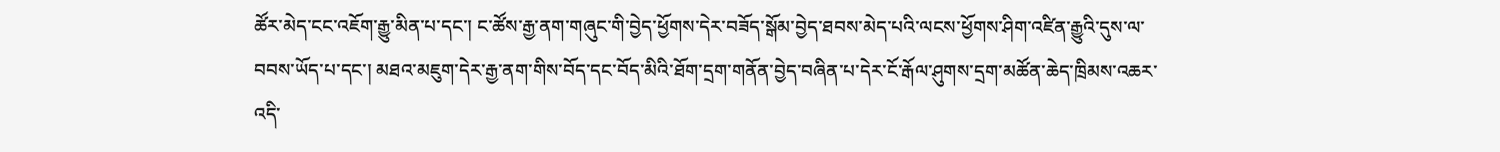ཚོར་མེད་ངང་འཇོག་རྒྱུ་མིན་པ་དང་། ང་ཚོས་རྒྱ་ནག་གཞུང་གི་བྱེད་ཕྱོགས་དེར་བཟོད་སྒོམ་བྱེད་ཐབས་མེད་པའི་ལངས་ཕྱོགས་ཤིག་འཛིན་རྒྱུའི་དུས་ལ་བབས་ཡོད་པ་དང་། མཐའ་མཇུག་དེར་རྒྱ་ནག་གིས་བོད་དང་བོད་མིའི་ཐོག་དྲག་གནོན་བྱེད་བཞིན་པ་དེར་ངོ་རྒོལ་ཤུགས་དྲག་མཚོན་ཆེད་ཁྲིམས་འཆར་འདི་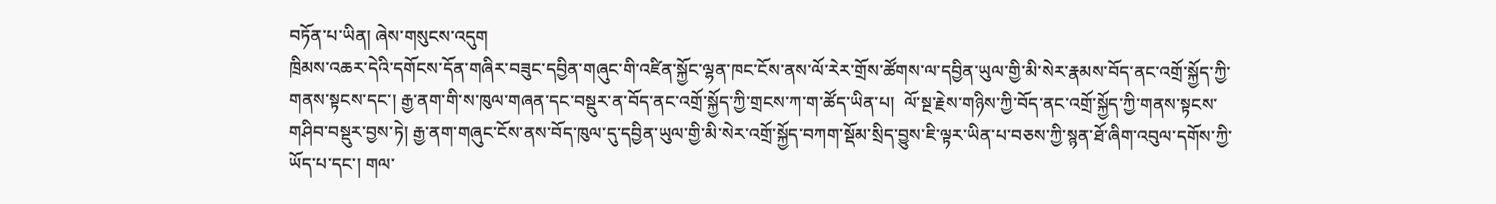བཏོན་པ་ཡིན། ཞེས་གསུངས་འདུག
ཁྲིམས་འཆར་དེའི་དགོངས་དོན་གཞིར་བཟུང་དབྱིན་གཞུང་གི་འཛིན་སྐྱོང་ལྷན་ཁང་ངོས་ནས་ལོ་རེར་གྲོས་ཚོགས་ལ་དབྱིན་ཡུལ་གྱི་མི་སེར་རྣམས་བོད་ནང་འགྲོ་སྐྱོད་ཀྱི་གནས་སྟངས་དང་། རྒྱ་ནག་གི་ས་ཁུལ་གཞན་དང་བསྡུར་ན་བོད་ནང་འགྲོ་སྐྱོད་ཀྱི་གྲངས་ཀ་ག་ཚོད་ཡིན་པ།  ལོ་སྔ་རྗེས་གཉིས་ཀྱི་བོད་ནང་འགྲོ་སྐྱོད་ཀྱི་གནས་སྟངས་གཤིབ་བསྡུར་བྱས་ཏེ། རྒྱ་ནག་གཞུང་ངོས་ནས་བོད་ཁུལ་དུ་དབྱིན་ཡུལ་གྱི་མི་སེར་འགྲོ་སྐྱོད་བཀག་སྡོམ་སྲིད་བྱུས་ཇི་ལྟར་ཡིན་པ་བཅས་ཀྱི་སྙན་ཐོ་ཞིག་འབུལ་དགོས་ཀྱི་ཡོད་པ་དང་། གལ་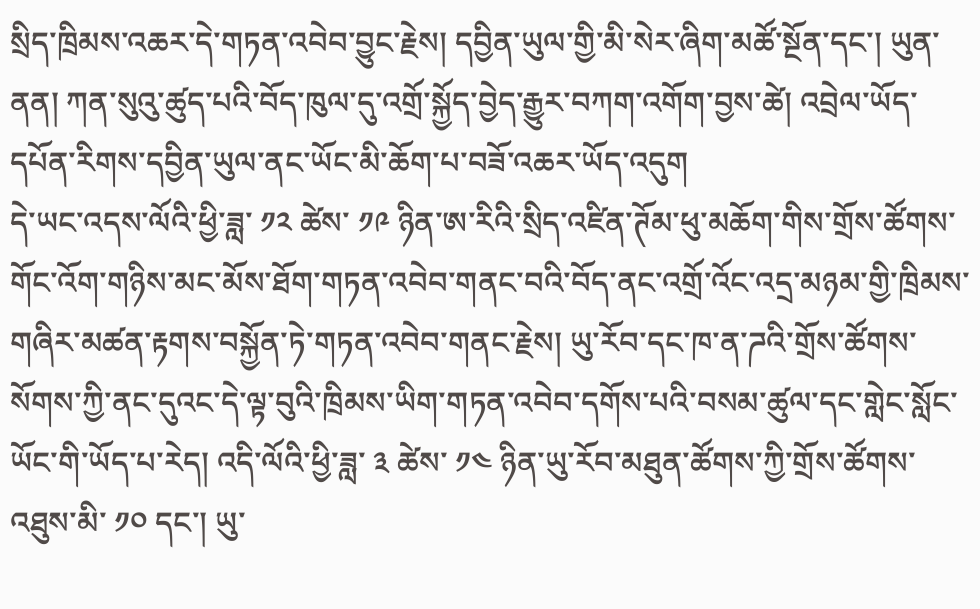སྲིད་ཁྲིམས་འཆར་དེ་གཏན་འབེབ་བྱུང་རྗེས། དབྱིན་ཡུལ་གྱི་མི་སེར་ཞིག་མཚོ་སྔོན་དང་། ཡུན་ནན། ཀན་སུའུ་ཚུད་པའི་བོད་ཁུལ་དུ་འགྲོ་སྐྱོད་བྱེད་རྒྱུར་བཀག་འགོག་བྱས་ཚེ། འབྲེལ་ཡོད་དཔོན་རིགས་དབྱིན་ཡུལ་ནང་ཡོང་མི་ཆོག་པ་བཟོ་འཆར་ཡོད་འདུག
དེ་ཡང་འདས་ལོའི་ཕྱི་ཟླ་ ༡༢ ཚེས་ ༡༩ ཉིན་ཨ་རིའི་སྲིད་འཛིན་ཊོམ་ཕུ་མཆོག་གིས་གྲོས་ཚོགས་གོང་འོག་གཉིས་མང་མོས་ཐོག་གཏན་འབེབ་གནང་བའི་བོད་ནང་འགྲོ་འོང་འདྲ་མཉམ་གྱི་ཁྲིམས་གཞིར་མཚན་རྟགས་བསྐྱོན་ཏེ་གཏན་འབེབ་གནང་རྗེས། ཡུ་རོབ་དང་ཁ་ན་ཌའི་གྲོས་ཚོགས་སོགས་ཀྱི་ནང་དུའང་དེ་ལྟ་བུའི་ཁྲིམས་ཡིག་གཏན་འབེབ་དགོས་པའི་བསམ་ཚུལ་དང་གླེང་སློང་ཡོང་གི་ཡོད་པ་རེད། འདི་ལོའི་ཕྱི་ཟླ་ ༣ ཚེས་ ༡༤ ཉིན་ཡུ་རོབ་མཐུན་ཚོགས་ཀྱི་གྲོས་ཚོགས་འཐུས་མི་ ༡༠ དང་། ཡུ་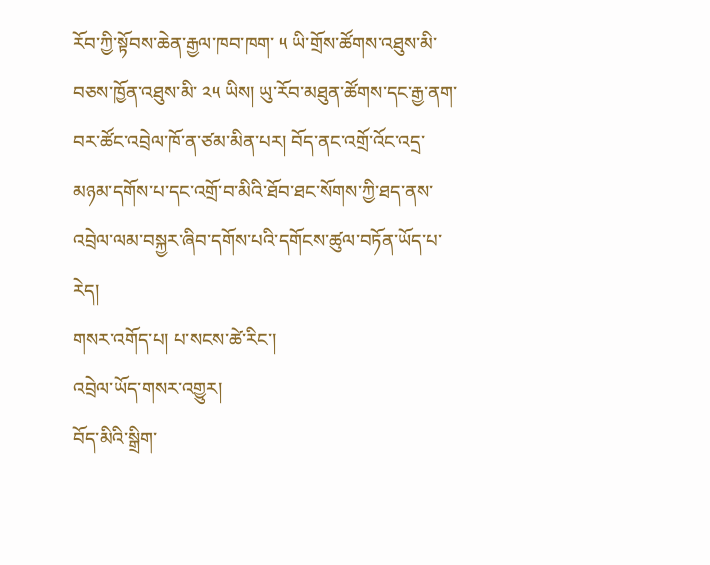རོབ་ཀྱི་སྟོབས་ཆེན་རྒྱལ་ཁབ་ཁག་ ༥ ཡི་གྲོས་ཚོགས་འཐུས་མི་བཅས་ཁྱོན་འཐུས་མི་ ༢༥ ཡིས། ཡུ་རོབ་མཐུན་ཚོགས་དང་རྒྱ་ནག་བར་ཚོང་འབྲེལ་ཁོ་ན་ཙམ་མིན་པར། བོད་ནང་འགྲོ་འོང་འདྲ་མཉམ་དགོས་པ་དང་འགྲོ་བ་མིའི་ཐོབ་ཐང་སོགས་ཀྱི་ཐད་ནས་འབྲེལ་ལམ་བསྐྱར་ཞིབ་དགོས་པའི་དགོངས་ཚུལ་བཏོན་ཡོད་པ་རེད།
གསར་འགོད་པ། པ་སངས་ཚེ་རིང་།
འབྲེལ་ཡོད་གསར་འགྱུར།
བོད་མིའི་སྒྲིག་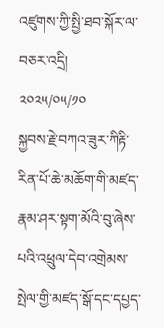འཛུགས་ཀྱི་སྤྱི་ཐབ་སྐོར་ལ་བཅར་འདྲི།
༢༠༢༥/༠༥/༡༠
སྐྱབས་རྗེ་བཀའ་ཟུར་ཀིརྟི་རིན་པོ་ཆེ་མཆོག་གི་མཛད་རྣམ་ཤར་སྟག་མོའི་བུ་ཞེས་པའི་འཕྲུལ་དེབ་འགྲེམས་སྤེལ་གྱི་མཛད་སྒོ་དང་དཔྱད་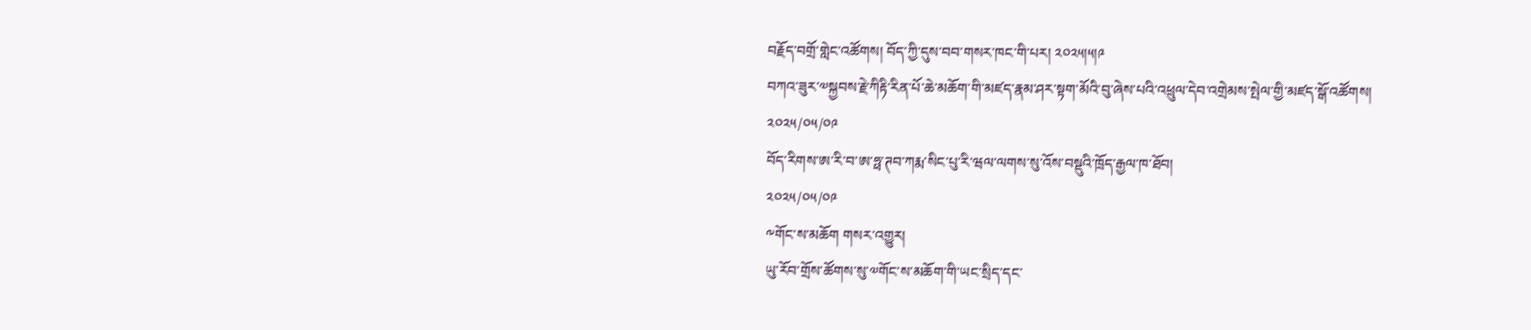བརྗོད་བགྲོ་གླེང་འཚོགས། བོད་ཀྱི་དུས་བབ་གསར་ཁང་གི་པར། ༢༠༢༥།༥།༩
བཀའ་ཟུར་༧སྐྱབས་རྗེ་ཀིརྟི་རིན་པོ་ཆེ་མཆོག་གི་མཛད་རྣམ་ཤར་སྟག་མོའི་བུ་ཞེས་པའི་འཕྲུལ་དེབ་འགྲེམས་སྤེལ་གྱི་མཛད་སྒོ་འཚོགས།
༢༠༢༥/༠༥/༠༩
བོད་རིགས་ཨ་རི་བ་ཨ་ཧྥ་ཊབ་ཀརྨ་སིང་པུ་རི་ཝལ་ལགས་སུ་འོས་བསྡུའི་ཁྲོད་རྒྱལ་ཁ་ཐོབ།
༢༠༢༥/༠༥/༠༩
༸གོང་ས་མཆོག གསར་འགྱུར།
ཡུ་རོབ་གྲོས་ཚོགས་སུ་༧གོང་ས་མཆོག་གི་ཡང་སྲིད་དང་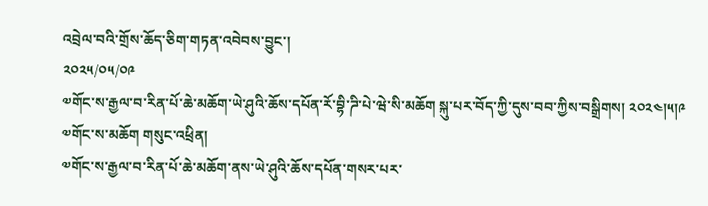འབྲེལ་བའི་གྲོས་ཆོད་ཅིག་གཏན་འབེབས་བྱུང་།
༢༠༢༥/༠༥/༠༩
༧གོང་ས་རྒྱལ་བ་རིན་པོ་ཆེ་མཆོག་ཡེ་ཤུའི་ཆོས་དཔོན་རོ་བྷི་ཌི་པེ་ཝེ་སི་མཆོག སྐུ་པར་བོད་ཀྱི་དུས་བབ་ཀྱིས་བསྒྲིགས། ༢༠༢༤།༥།༩
༧གོང་ས་མཆོག གསུང་འཕྲིན།
༧གོང་ས་རྒྱལ་བ་རིན་པོ་ཆེ་མཆོག་ནས་ཡེ་ཤུའི་ཆོས་དཔོན་གསར་པར་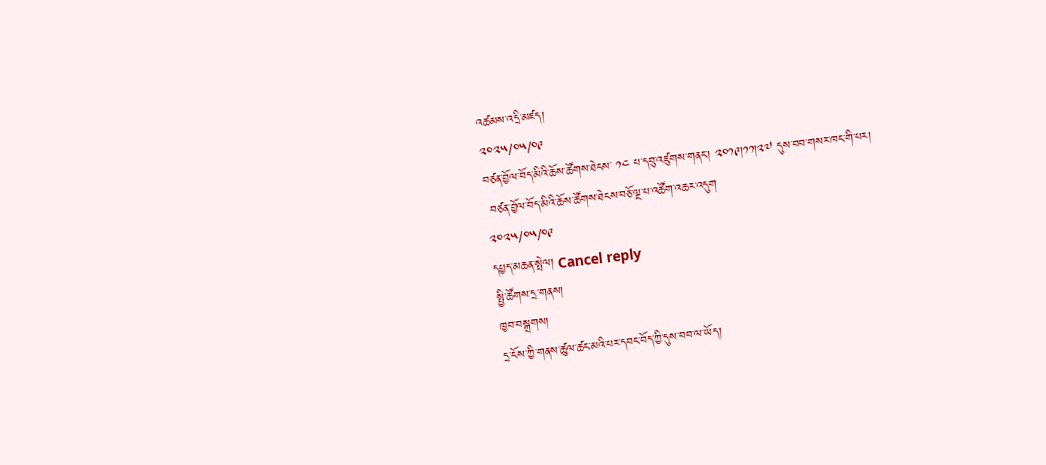འཚམས་འདྲི་མཛད།
༢༠༢༥/༠༥/༠༩
བཙན་བྱོལ་བོད་མིའི་ཆོས་ཚོགས་ཐེངས་ ༡༤ པ་དབུ་འཛུགས་གནང་། ༢༠༡༩།༡༡།༢༧ དུས་བབ་གསར་ཁང་གི་པར།
 བཙན་བྱོལ་བོད་མིའི་ཆོས་ཚོགས་ཐེངས་བཅོ་ལྔ་པ་འཚོག་འཆར་འདུག
༢༠༢༥/༠༥/༠༩
དཔྱད་མཆན་སྤེལ། Cancel reply
སྤྱི་ཚོགས་དྲ་གནས།
ཁྱབ་བསྒྲགས།
དྲ་ངོས་ཀྱི་གནས་ཚུལ་ཚང་མའི་པར་དབང་བོད་ཀྱི་དུས་བབ་ལ་ཡོད།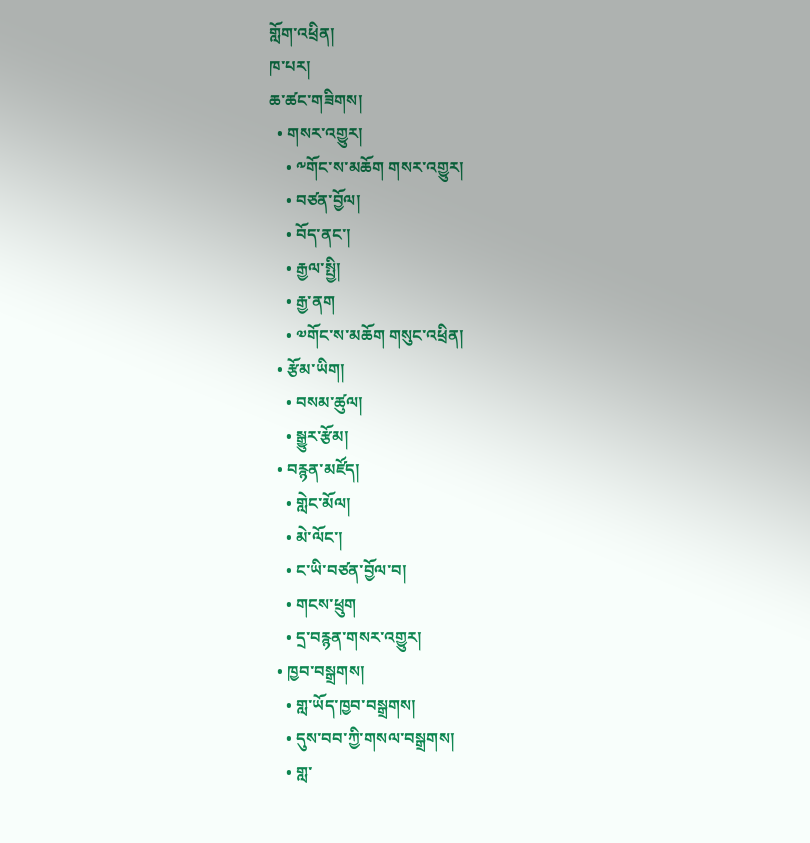གློག་འཕྲིན།
ཁ་པར།
ཆ་ཚང་གཟིགས།
  • གསར་འགྱུར།
    • ༸གོང་ས་མཆོག གསར་འགྱུར།
    • བཙན་བྱོལ།
    • བོད་ནང་།
    • རྒྱལ་སྤྱི།
    • རྒྱ་ནག
    • ༧གོང་ས་མཆོག གསུང་འཕྲིན།
  • རྩོམ་ཡིག།
    • བསམ་ཚུལ།
    • སྒྱུར་རྩོམ།
  • བརྙན་མཛོད།
    • གླེང་མོལ།
    • མེ་ལོང་།
    • ང་ཡི་བཙན་བྱོལ་བ།
    • གངས་ཕྲུག
    • དྲ་བརྙན་གསར་འགྱུར།
  • ཁྱབ་བསྒྲགས།
    • གླ་ཡོད་ཁྱབ་བསྒྲགས།
    • དུས་བབ་ཀྱི་གསལ་བསྒྲགས།
    • གླ་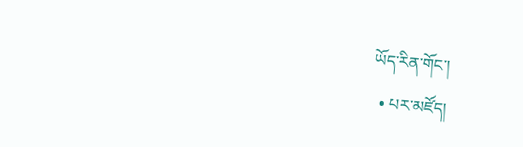ཡོད་རིན་གོང་།
  • པར་མཛོད།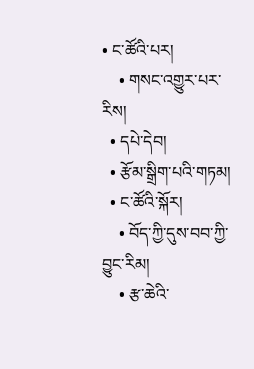• ང་ཚོའི་པར།
    • གསང་འགྱུར་པར་རིས།
  • དཔེ་དེབ།
  • རྩོམ་སྒྲིག་པའི་གཏམ།
  • ང་ཚོའི་སྐོར།
    • བོད་ཀྱི་དུས་བབ་ཀྱི་བྱུང་རིམ།
    • རྩ་ཆེའི་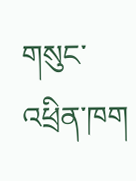གསུང་འཕྲིན་ཁག